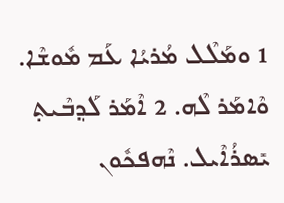1 ܘܡܰܠܶܠ ܡܳܪܝܳܐ ܥܰܡ ܡܽܘܫܶܐ. ܘܶܐܡܰܪ ܠܶܗ. 2 ܐܶܡܰܪ ܠܰܕ݂ܒܶܝܬ݂ ܝܺܣܪܳܐܶܝܠ. ܢܶܗܦܟܽܘܢ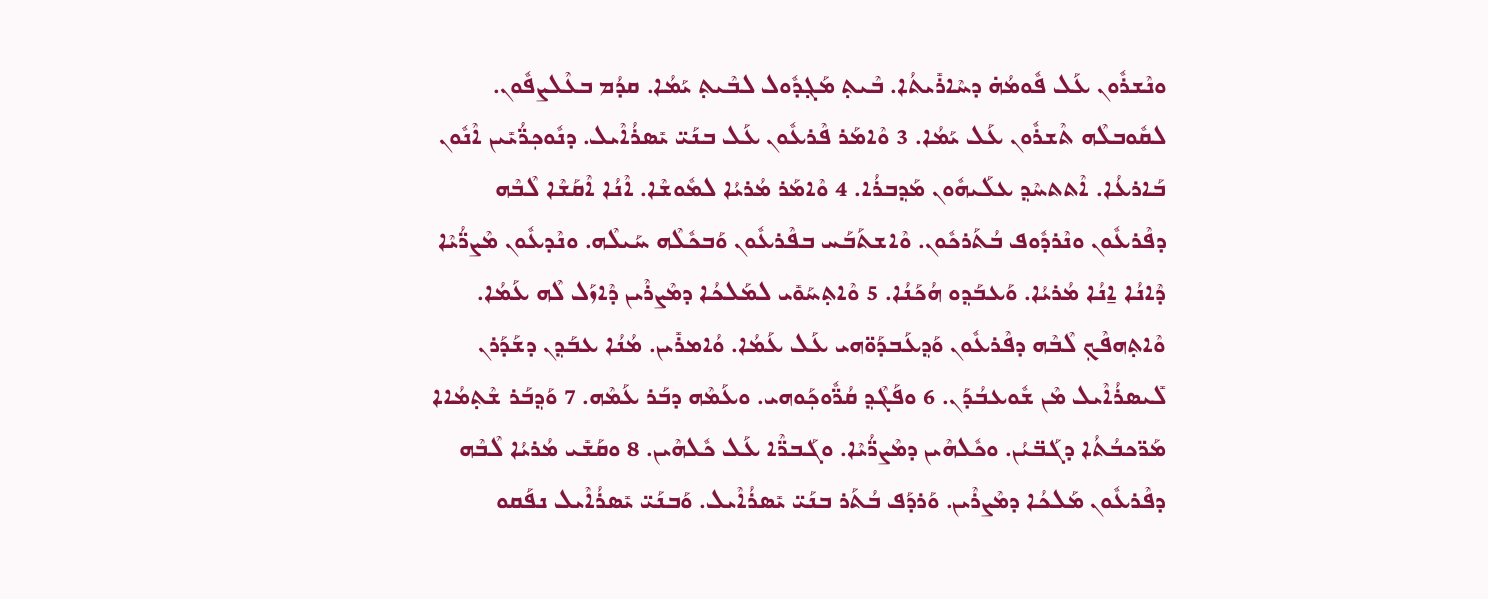ܘܢܶܫܪܽܘܢ ܥܰܠ ܦܽܘܡܳܗ̇ ܕܚܶܐܪܺܝܬܳܐ. ܒܶܝܬ݂ ܡܰܓ݂ܕܽܘܠ ܠܒܶܝܬ݂ ܝܰܡܳܐ. ܩܕܳܡ ܒܥܶܠܨܦܽܘܢ. ܠܩܽܘܒܠܶܗ ܬܶܫܪܽܘܢ ܥܰܠ ܝܰܡܳܐ. 3 ܘܶܐܡܰܪ ܦܶܪܥܽܘܢ ܥܰܠ ܒܢܰܝ̈ ܝܺܣܪܳܐܶܝܠ. ܕܢܽܘܟ݂ܖ̈ܳܝܺܝܢ ܐܶܢܽܘܢ ܒܰܐܪܥܳܐ. ܐܶܬܬܚܶܕ݂ ܥܠܰܝܗܽܘܢ ܡܰܕ݂ܒܪܳܐ. 4 ܘܶܐܡܰܪ ܡܳܪܝܳܐ ܠܡܽܘܫܶܐ. ܐܶܢܳܐ ܐܶܩܰܫܶܐ ܠܶܒܶܗ ܕܦܶܪܥܽܘܢ ܘܢܶܪܕܽܘܦ ܒܳܬܰܪܟܽܘܢ. ܘܶܐܫܬܰܒܰܚ ܒܦܶܪܥܽܘܢ ܘܰܒܟܽܠܶܗ ܚܰܝܠܶܗ. ܘܢܶܕܥܽܘܢ ܡܶܨܖ̈ܳܝܶܐ ܕܶܐܢܳܐ ܐ̱ܢܳܐ ܡܳܪܝܳܐ. ܘܰܥܒܰܕ݂ܘ ܗܳܟܰܢܳܐ. 5 ܘܶܐܬ݂ܚܰܘܺܝ ܠܡܰܠܟܳܐ ܕܡܶܨܪܶܝܢ ܕܶܐܙܰܠ ܠܶܗ ܥܰܡܳܐ. ܘܶܐܬ݂ܗܦܶܟ݂ ܠܶܒܶܗ ܕܦܶܪܥܽܘܢ ܘܰܕ݂ܥܰܒܕܰܘ̈ܗܝ ܥܰܠ ܥܰܡܳܐ. ܘܳܐܡܪܺܝܢ. ܡܳܢܳܐ ܥܒܰܕ݂ܢ ܕܫܰܕܰܪܢ ܠܺܝܣܪܳܐܶܝܠ ܡܶܢ ܫܽܘܥܒܳܕܰܢ. 6 ܘܦܰܓܶܕ݂ ܩܳܖ̈ܽܘܟ݂ܰܘܗܝ. ܘܥܰܡܶܗ ܕܒܰܪ ܥܰܡܶܗ. 7 ܘܰܕ݂ܒܰܪ ܫܶܬ݂ܡܳܐܐ ܡܰܖ̈ܟܒܳܬܳܐ ܕܓܰܒ̈ܝܳܢ. ܘܟܽܠܗܶܝܢ ܕܡܶܨܖ̈ܳܝܶܐ. ܘܓܰܒܖ̈ܶܐ ܥܰܠ ܟܽܠܗܶܝܢ. 8 ܘܩܰܫܺܝ ܡܳܪܝܳܐ ܠܶܒܶܗ ܕܦܶܪܥܽܘܢ ܡܰܠܟܳܐ ܕܡܶܨܪܶܝܢ. ܘܰܪܕܰܦ ܒܳܬܰܪ ܒܢܰܝ̈ ܝܺܣܪܳܐܶܝܠ. ܘܰܒܢܰܝ̈ ܝܺܣܪܳܐܶܝܠ ܢܦܰܩܘ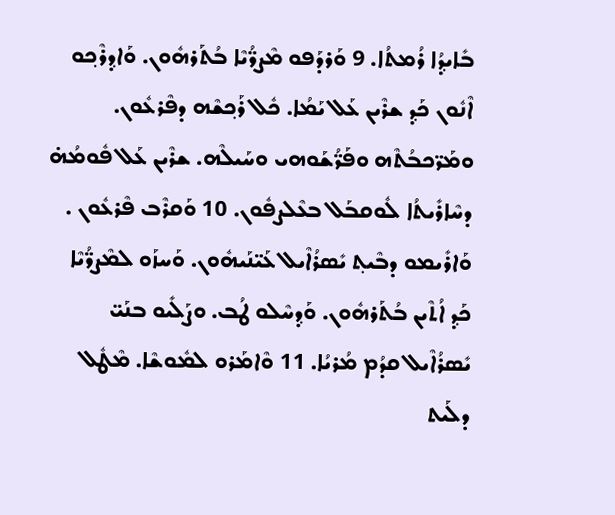ܒܺܐܝܕ݂ܳܐ ܪܳܡܬܳܐ. 9 ܘܰܪܕܰܦܘ ܡܶܨܖ̈ܳܝܶܐ ܒܳܬܰܪܗܽܘܢ. ܘܰܐܕ݂ܪܶܟ݂ܘ ܐܶܢܽܘܢ ܟܰܕ݂ ܫܪܶܝܢ ܥܰܠ ܝܰܡܳܐ. ܟܽܠ ܪܰܟ݂ܫܶܗ ܕܦܶܪܥܽܘܢ. ܘܡܰܖ̈ܟܒܳܬܶܗ ܘܦܰܖ̈ܳܫܰܘܗܝ ܘܚܰܝܠܶܗ. ܫܪܶܝܢ ܥܰܠ ܦܽܘܡܳܗ̇ ܕܚܶܐܪܺܝܬܳܐ ܠܽܘܩܒܰܠ ܒܥܶܠܨܦܽܘܢ. 10 ܘܰܩܪܶܒ ܦܶܪܥܽܘܢ . ܘܰܐܪܺܝܡܘ ܕܒܶܝܬ݂ ܝܺܣܪܳܐܶܝܠ ܥܰܝ̈ܢܰܝܗܽܘܢ. ܘܰܚܙܰܘ ܠܡܶܨܖ̈ܳܝܶܐ ܟܰܕ݂ ܐܳܬܶܝܢ ܒܳܬܰܪܗܽܘܢ. ܘܰܕ݂ܚܶܠܘ ܛܳܒ. ܘܨܰܠܺܝܘ ܒܢܰܝ̈ ܝܺܣܪܳܐܶܝܠ ܩܕܳܡ ܡܳܪܝܳܐ. 11 ܘܶܐܡܰܪܘ ܠܡܽܘܫܶܐ. ܡܶܛܽܠ ܕܠܰܝܬ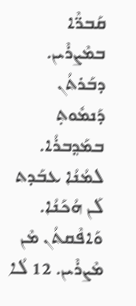ܩܰܒܖ̈ܶܐ ܒܡܶܨܪܶܝܢ. ܕܒܰܪܬܳܢ ܕܰܢܡܽܘܬ݂ ܒܡܰܕ݂ܒܪܳܐ. ܠܡܳܢܳܐ ܥܒܰܕܬ ܠܰܢ ܗܳܟܰܢܳܐ. ܘܰܐܦܶܩܬܳܢ ܡܶܢ ܡܶܨܪܶܝܢ. 12 ܠܳܐ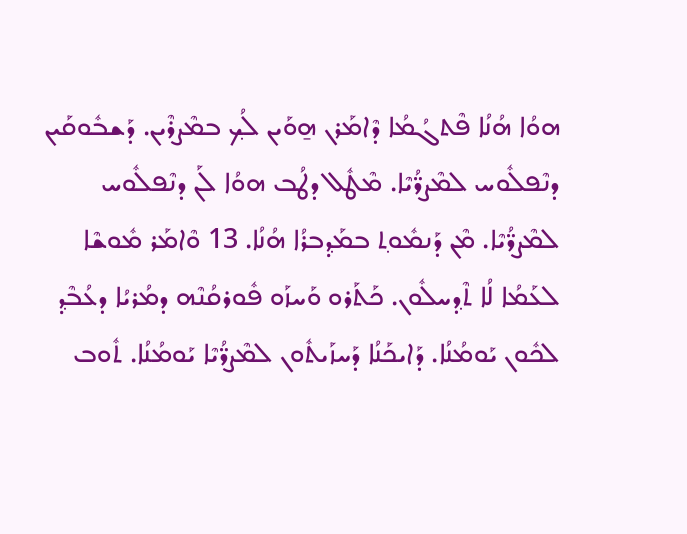ܗܘܳܐ ܗܳܢܳܐ ܦܶܬܓܳܡܳܐ ܕܶܐܡܰܪܢ ܗ̱ܘܰܝܢ ܠܳܟ݂ ܒܡܶܨܪܶܝܢ. ܕܰܫܒܽܘܩܰܝܢ ܕܢܶܦܠܽܘܚ ܠܡܶܨܖ̈ܳܝܶܐ. ܡܶܛܽܠ ܕܛܳܒ ܗܘܳܐ ܠܰܢ ܕܢܶܦܠܽܘܚ ܠܡܶܨܖ̈ܳܝܶܐ. ܡܶܢ ܕܰܢܡܽܘܬ݂ ܒܡܰܕ݂ܒܪܳܐ ܗܳܢܳܐ. 13 ܘܶܐܡܰܪ ܡܽܘܫܶܐ ܠܥܰܡܳܐ ܠܳܐ ܬܶܕ݂ܚܠܽܘܢ. ܟܰܬܰܪܘ ܘܰܚܙܰܘ ܦܽܘܪܩܳܢܶܗ ܕܡܳܪܝܳܐ ܕܥܳܒܶܕ݂ ܠܟܽܘܢ ܝܰܘܡܳܢܳܐ. ܕܰܐܝܟܰܢܳܐ ܕܰܚܙܰܝܬܽܘܢ ܠܡܶܨܖ̈ܳܝܶܐ ܝܰܘܡܳܢܳܐ. ܬܽܘܒ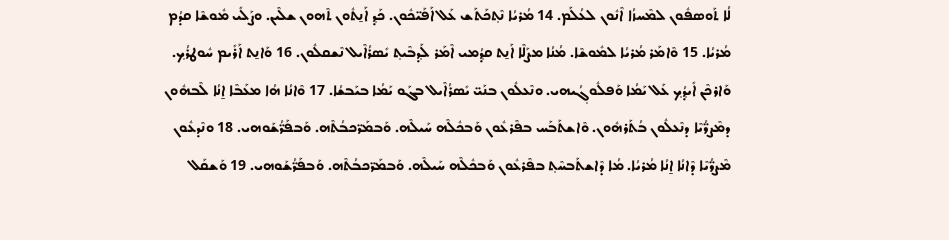ܠܳܐ ܬܰܘܣܦܽܘܢ ܠܡܶܚܙܳܐ ܐܶܢܽܘܢ ܠܥܳܠܰܡ. 14 ܡܳܪܝܳܐ ܢܶܬ݂ܟܰܬܰܫ ܥܰܠ ܐܰܦܰܝ̈ܟܽܘܢ. ܟܰܕ݂ ܐܰܢ̱ܬܽܘܢ ܬܶܗܘܢ ܫܠܶܝܢ. ܘܨܰܠܺܝ ܡܽܘܫܶܐ ܩܕܳܡ ܡܳܪܝܳܐ. 15 ܘܶܐܡܰܪ ܡܳܪܝܳܐ ܠܡܽܘܫܶܐ. ܡܳܢܳܐ ܡܨܰܠܶܐ ܐܰܢ̱ܬ ܩܕ݂ܳܡܝ ܐܶܡܰܪ ܠܰܕ݂ܒܶܝܬ݂ ܝܺܣܪܳܐܶܝܠ ܢܶܫܩܠܽܘܢ. 16 ܘܰܐܢ̱ܬ ܐܰܪܺܝܡ ܚܽܘܛܪܳܟ݂. ܘܰܐܪܟܶܢ ܐܺܝܕ݂ܳܟ݂ ܥܰܠ ܝܰܡܳܐ ܘܰܦܠܽܘܓ݂ܳܝܗܝ. ܘܢܶܥܠܽܘܢ ܒܢܰܝ̈ ܝܺܣܪܳܐܶܝܠ ܒܓܰܘ ܝܰܡܳܐ ܒܝܰܒܫܳܐ. 17 ܘܶܐܢܳܐ ܗܳܐ ܡܥܰܒܶܐ ܐ̱ܢܳܐ ܠܶܒܗܽܘܢ ܕܡܶܨܖ̈ܳܝܶܐ ܕܢܶܥܠܽܘܢ ܒܳܬܰܪܗܽܘܢ. ܘܶܐܫܬܰܒܰܚ ܒܦܶܪܥܽܘܢ ܘܰܒܟܽܠܶܗ ܚܰܝܠܶܗ. ܘܰܒܡܰܖ̈ܟܒܳܬܶܗ. ܘܰܒܦܰܖ̈ܳܫܰܘܗܝ. 18 ܘܢܶܕܥܽܘܢ ܡܶܨܖ̈ܳܝܶܐ ܕܶܐܢܳܐ ܐ̱ܢܳܐ ܡܳܪܝܳܐ. ܡܳܐ ܕܶܐܫܬܰܒܚܶܬ݂ ܒܦܶܪܥܽܘܢ ܘܰܒܟܽܠܶܗ ܚܰܝܠܶܗ. ܘܰܒܡܰܖ̈ܟܒܳܬܶܗ. ܘܰܒܦܰܖ̈ܳܫܰܘܗܝ. 19 ܘܰܫܩܰܠ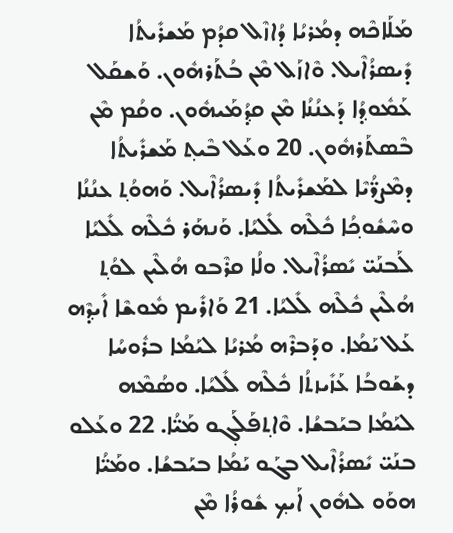ܡܰܠܰܐܟܶܗ ܕܡܳܪܝܳܐ ܕܳܐܙܶܠ ܩܕܳܡ ܡܰܫܪܺܝܬܳܐ ܕܺܝܣܪܳܐܶܝܠ. ܘܶܐܙܰܠ ܡܶܢ ܒܳܬܰܪܗܽܘܢ. ܘܰܫܩܰܠ ܥܰܡܽܘܕ݂ܳܐ ܕܰܥܢܳܢܳܐ ܡܶܢ ܩܕ݂ܳܡܰܝܗܽܘܢ. ܘܩܳܡ ܡܶܢ ܒܶܣܬܰܪܗܽܘܢ. 20 ܘܥܰܠ ܒܶܝܬ݂ ܡܰܫܪܺܝܬܳܐ ܕܡܶܨܖ̈ܳܝܶܐ ܠܡܰܫܪܺܝܬܳܐ ܕܺܝܣܪܳܐܶܝܠ. ܘܰܗܘܳܬ݂ ܥܢܳܢܳܐ ܘܚܶܫܽܘܟ݂ܳܐ ܟܽܠܶܗ ܠܺܠܝܳܐ. ܘܰܢܗܰܪ ܟܽܠܶܗ ܠܺܠܝܳܐ ܠܰܒܢܰܝ̈ ܝܺܣܪܳܐܶܝܠ. ܘܠܳܐ ܩܪܶܒܘ ܗܳܠܶܝܢ ܠܘܳܬ݂ ܗܳܠܶܝܢ ܟܽܠܶܗ ܠܺܠܝܳܐ. 21 ܘܰܐܪܺܝܡ ܡܽܘܫܶܐ ܐܺܝܕ݂ܶܗ ܥܰܠ ܝܰܡܳܐ. ܘܕܰܒܪܶܗ ܡܳܪܝܳܐ ܠܝܰܡܳܐ ܒܪܽܘܚܳܐ ܕܫܰܘܒܳܐ ܥܰܙܺܝܙܬܳܐ ܟܽܠܶܗ ܠܺܠܝܳܐ. ܘܣܳܡܶܗ ܠܝܰܡܳܐ ܒܝܰܒܫܳܐ. ܘܶܐܬ݂ܦܰܠܰܓ݂ܘ ܡܰܝ̈ܳܐ. 22 ܘܥܰܠܘ ܒܢܰܝ̈ ܝܺܣܪܳܐܶܝܠ ܒܓܰܘ ܝܰܡܳܐ ܒܝܰܒܫܳܐ. ܘܡܰܝ̈ܳܐ ܗܘܰܘ ܠܗܽܘܢ ܐܰܝܟ݂ ܫܽܘܪܳܐ ܡܶܢ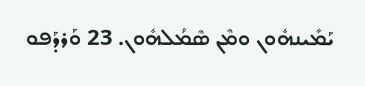ܝܰܡܺܝܢܗܽܘܢ ܘܡܶܢ ܣܶܡܳܠܗܽܘܢ. 23 ܘܰܪܕܰܦܘ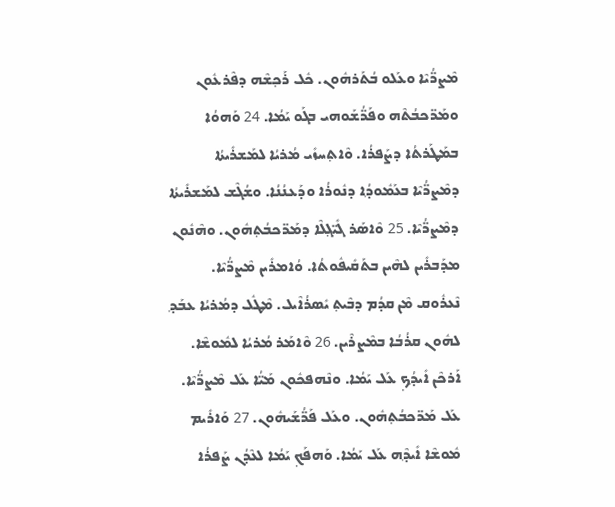ܡܶܨܖ̈ܳܝܶܐ ܘܥܰܠܘ ܒܳܬܰܪܗܽܘܢ. ܟܽܠ ܪܰܟ݂ܫܶܗ ܕܦܶܪܥܽܘܢ ܘܡܰܖ̈ܟܒܳܬܶܗ ܘܦܰܖ̈ܳܫܰܘܗܝ ܒܓܰܘ ܝܰܡܳܐ. 24 ܘܰܗܘܳܐ ܒܡܰܛܰܪܬܳܐ ܕܨܰܦܪܳܐ. ܘܶܐܬ݂ܚܙܺܝ ܡܳܪܝܳܐ ܠܡܰܫܪܺܝܬܳܐ ܕܡܶܨܖ̈ܳܝܶܐ ܒܥܰܡܽܘܕ݂ܳܐ ܕܢܽܘܪܳܐ ܘܕܰܥܢܳܢܳܐ. ܘܫܳܓܶܫ ܠܡܰܫܪܺܝܬܳܐ ܕܡܶܨܖ̈ܳܝܶܐ. 25 ܘܶܐܣܰܪ ܓܺܝ̈ܓ݂ܠܶܐ ܕܡܰܖ̈ܟܒܳܬ݂ܗܽܘܢ. ܘܗܶܢܽܘܢ ܡܕܰܒܪܺܝܢ ܠܗܶܝܢ ܒܬܰܩܺܝܦܽܘܬܳܐ. ܘܳܐܡܪܺܝܢ ܡܶܨܖ̈ܳܝܶܐ. ܢܶܥܪܽܘܩ ܡܶܢ ܩܕܳܡ ܕܒܶܝܬ݂ ܝܺܣܪܳܐܶܝܠ. ܡܶܛܽܠ ܕܡܳܪܝܳܐ ܥܒܰܕ݂ ܠܗܽܘܢ ܩܪܳܒܳܐ ܒܡܶܨܪܶܝܢ. 26 ܘܶܐܡܰܪ ܡܳܪܝܳܐ ܠܡܽܘܫܶܐ. ܐܰܪܟܶܢ ܐܺܝܕ݂ܳܟ݂ ܥܰܠ ܝܰܡܳܐ. ܘܢܶܗܦܟܽܘܢ ܡܰܝ̈ܳܐ ܥܰܠ ܡܶܨܖ̈ܳܝܶܐ. ܥܰܠ ܡܰܖ̈ܟܒܳܬ݂ܗܽܘܢ. ܘܥܰܠ ܦܰܖ̈ܳܫܰܝܗܽܘܢ. 27 ܘܰܐܪܺܝܡ ܡܽܘܫܶܐ ܐܺܝܕ݂ܶܗ ܥܰܠ ܝܰܡܳܐ. ܘܰܗܦܰܟ݂ ܝܰܡܳܐ ܠܥܶܕܳܢ ܨܰܦܪܳܐ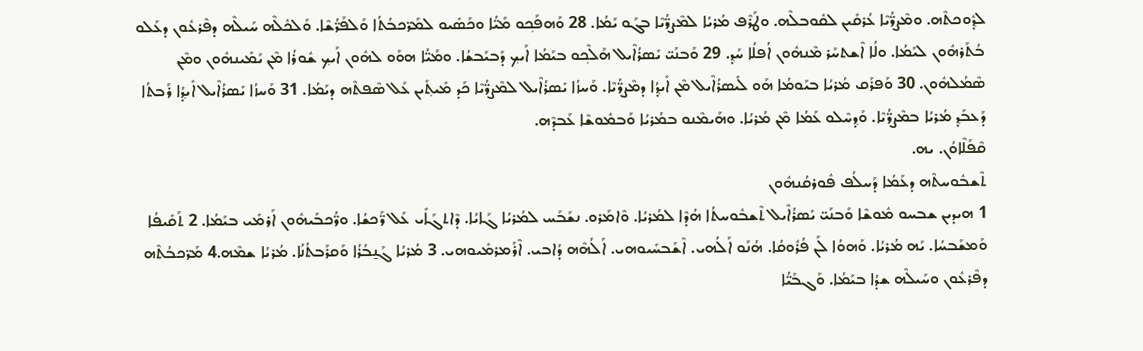ܠܕ݂ܽܘܟܬܶܗ. ܘܡܶܨܖ̈ܳܝܶܐ ܥܳܪܩܺܝܢ ܠܩܽܘܒܠܶܗ. ܘܛܰܪܶܦ ܡܳܪܝܳܐ ܠܡܶܨܖ̈ܳܝܶܐ ܒܓܰܘ ܝܰܡܳܐ. 28 ܘܰܗܦܰܟ݂ܘ ܡܰܝ̈ܳܐ ܘܟܰܣܺܝܘ ܠܡܰܖ̈ܟܒܳܬܳܐ ܘܰܠܦܰܖ̈ܳܫܶܐ. ܘܰܠܟܽܠܶܗ ܚܰܝܠܶܗ ܕܦܶܪܥܽܘܢ ܕܥܰܠܘ ܒܳܬܰܪܗܽܘܢ ܠܝܰܡܳܐ. ܘܠܳܐ ܐܶܫܬܚܰܪ ܡܶܢܗܽܘܢ ܐܳܦܠܳܐ ܚܰܕ݂. 29 ܘܰܒܢܰܝ̈ ܝܺܣܪܳܐܶܝܠ ܗܰܠܶܟ݂ܘ ܒܝܰܡܳܐ ܐܰܝܟ݂ ܕܰܒܝܰܒܫܳܐ. ܘܡܰܝ̈ܳܐ ܗܘܰܘ ܠܗܽܘܢ ܐܰܝܟ݂ ܫܽܘܪܳܐ ܡܶܢ ܝܰܡܺܝܢܗܽܘܢ ܘܡܶܢ ܣܶܡܳܠܗܽܘܢ. 30 ܘܰܦܪܰܩ ܡܳܪܝܳܐ ܒܝܰܘܡܳܐ ܗܰܘ ܠܺܝܣܪܳܐܶܝܠ ܡܶܢ ܐܺܝܕ݂ܳܐ ܕܡܶܨܖ̈ܳܝܶܐ. ܘܰܚܙܳܐ ܝܺܣܪܳܐܶܝܠ ܠܡܶܨܖ̈ܳܝܶܐ ܟܰܕ ܡܺܝܬ݂ܺܝܢ ܥܰܠ ܣܶܦܬܶܗ ܕܝܰܡܳܐ. 31 ܘܰܚܙܳܐ ܝܺܣܪܳܐܶܝܠ ܐܺܝܕ݂ܳܐ ܪܰܒܬܳܐ ܕܰܥܒܰܕ݂ ܡܳܪܝܳܐ ܒܡܶܨܖ̈ܳܝܶܐ. ܘܰܕ݂ܚܶܠܘ ܥܰܡܳܐ ܡܶܢ ܡܳܪܝܳܐ. ܘܗܰܝܡܶܢܘ ܒܡܳܪܝܳܐ ܘܰܒܡܽܘܫܶܐ ܥܰܒܕܶܗ.
ܩܶܦܰܠܶܐܘܳܢ. ܝܗ.
ܬܶܫܒܽܘܚܬܶܗ ܕܥܰܡܳܐ ܕܰܚܠܳܦ ܦܽܘܪܩܳܢܗܽܘܢ
1 ܗܝܕܝܢ ܫܒܚܘ ܡܽܘܫܶܐ ܘܰܒܢܰܝ̈ ܝܺܣܪܳܐܶܝܠ ܬܶܫܒܽܘܚܬܳܐ ܗܳܕܶܐ ܠܡܳܪܝܳܐ. ܘܶܐܡܰܪܘ. ܢܫܰܒܰܚ ܠܡܳܪܝܳܐ ܓܰܐܝܳܐ. ܕܶܐܬܓܰܐܺܝ ܥܰܠ ܖ̈ܰܟܫܳܐ. ܘܖ̈ܳܟܒܰܝܗܽܘܢ ܐܰܪܡܺܝ ܒܝܰܡܳܐ. 2 ܬܰܩܺܝܦܳܐ ܘܰܡܫܰܒܚܳܐ. ܝܰܗ ܡܳܪܝܳܐ. ܘܰܗܘܳܐ ܠܰܢ ܦܳܪܽܘܩܳܐ. ܗܳܢܰܘ ܐܰܠܳܗܝ. ܐܶܫܰܒܚܺܝܘܗܝ. ܐܰܠܳܗܶܗ ܕܳܐܒܝ. ܐܶܪܰܡܪܡܺܝܘܗܝ. 3 ܡܳܪܝܳܐ ܓܰܢ̱ܒܳܪܳܐ ܘܰܩܪܰܒܬܳܢܳܐ. ܡܳܪܝܳܐ ܫܡܶܗ.4 ܡܰܖ̈ܟܒܳܬܶܗ ܕܦܶܪܥܽܘܢ ܘܚܰܝܠܶܗ ܫܕܳܐ ܒܝܰܡܳܐ. ܘܰܓܒܰܝ̈ܳܐ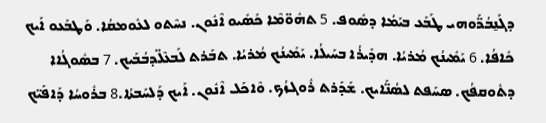ܕܓܰܢ̱ܒܳܖ̈ܰܘܗܝ ܛܰܒܰܥ ܒܝܰܡܳܐ ܕܣܽܘܦ. 5 ܬܗܽܘ̈ܡܶܐ ܟܰܣܺܝܘ ܐܶܢܽܘܢ. ܢܚܶܬܘ ܠܥܽܘܡܩܳܐ. ܘܰܛܒܰܥܘ ܐܰܝܟ ܟܺܐܦܳܐ. 6 ܝܰܡܺܝܢܳܟ ܡܳܪܝܳܐ. ܗܕܺܝܪܳܐ ܒܚܰܝܠܳܐ. ܝܰܡܺܝܢܳܟ ܡܳܪܝܳܐ. ܬܒܰܪܬ ܠܰܒܥܶܠ̈ܕܒܳܒܰܝܟ. 7 ܒܣܽܘܓܳܐܐ ܕܬܽܘܩܦܳܟ. ܣܚܰܦܬ ܠܣܳܢ̈ܰܐܝܟ. ܫܰܕܰܪܬ ܪܽܘܓܙܳܟ. ܘܶܐܟܰܠ ܐܶܢܽܘܢ. ܐܰܝܟ ܕܰܠܚܰܒܬܳܐ.8 ܒܪܽܘܚܳܐ ܕܰܐܦܰܝ̈ܟ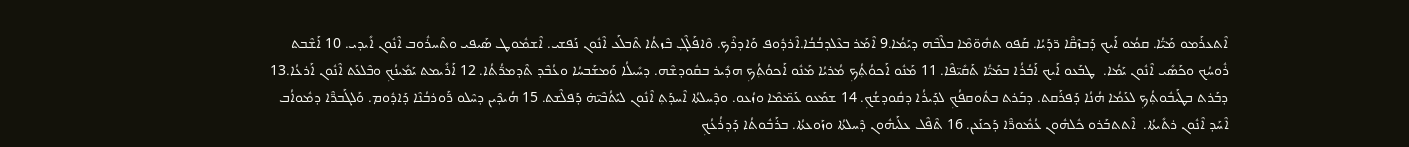ܐܶܬܥܪܰܡܘ ܡܰܝ̈ܳܐ. ܩܡܳܘ ܐܰܝܟ ܕܰܒܙܶܩ̈ܶܐ ܖ̈ܕܰܝܳܐ. ܩܰܦܘ ܬܗܽܘ̈ܡܶܐ ܒܠܶܒܶܗ ܕܝܰܡܳܐ.9 ܐܶܡܰܪ ܒܥܶܠܕܒܳܒܳܐ.ܐܶܪܕܽܘܦ ܘܰܐܕܪܶܟ. ܘܶܐܦܰܠܶܓ݂ ܒܶܙܬܳܐ ܬܶܒܠܰܥ ܐܶܢܽܘܢ ܢܰܦܫܝ. ܐܶܫܡܽܘܛ ܣܰܝܦܝ ܘܬܶܚܪܽܘܒ ܐܶܢܽܘܢ ܐܺܝܕܝ. 10 ܐܰܫܶܒܬ ܪܽܘܚܳܟ ܘܟܰܣܺܝ ܐܶܢܽܘܢ ܝܰܡܳܐ.  ܛܒܰܥܘ ܐܰܝܟ ܐܰܒܳܪܳܐ ܒܡܰܝ̈ܳܐ ܬܰܩܺܝ̈ܦܶܐ. 11 ܡܰܢܽܘ ܐܰܟܘܳܬ݂ܳܟ݂ ܡܳܪܝܳܐ ܡܰܢܽܘ ܐܰܟܘܳܬ݂ܳܟ݂ ܗܕܺܝܪ ܒܩܽܘܕܫܶܗ. ܕܚܺܝܠܳܐ ܘܰܡܫܰܒܚܳܐ ܘܥܳܒܶܕ ܬܶܕܡܖ̈ܳܬܳܐ. 12 ܐܰܪܺܝܡܬ ܝܰܡܺܝܢܳܟ݂ ܘܒܶܠܥܰܬ ܐܶܢܽܘܢ ܐܰܪܥܳܐ.13 ܕܒܰܪܬ ܒܛܰܝܒܽܘܬ݂ܳܟ݂ ܠܥܰܡܳܐ ܗܳܢܳܐ ܕܰܦܪܰܩܬ. ܕܒܰܪܬ ܒܬܽܘܩܦܳܟ݂ ܠܕܰܝܪܳܐ ܕܩܽܘܕܫܳܟ݂. 14 ܫܡܰܥܘ ܥܰܡ̈ܡܶܐ ܘܙܳܥܘ. ܘܕܶܚܠܬܳܐ ܐܶܚܕܰܬ݂ ܐܶܢܽܘܢ ܠܝܰܬܳܒܶܝ̈ܗ̇ ܕܰܦܠܶܫܬ. 15 ܗܳܝܕܶܝܢ ܕܚܶܠܘ ܖ̈ܰܘܪܒܳܢܶܐ ܕܰܐܕܽܘܡ. ܘܰܠܓܰܒܖ̈ܶܐ ܕܡܽܘܐܳܒ ܐܶܚܰܕ ܐܶܢܽܘܢ ܪܬܺܝܬܳܐ.  ܐܶܬܬܒܰܪܘ ܟܽܠܗܽܘܢ ܥܳܡܽܘܖ̈ܶܐ ܕܰܟܢܰܥܢ. 16 ܬܶܦܶܠ ܥܠܰܝܗܽܘܢ ܕܶܚܠܬܳܐ ܘܙܰܘܥܬܳܐ. ܒܪܰܒܽܘܬܳܐ ܕܰܕܪܳܥܳܟ݂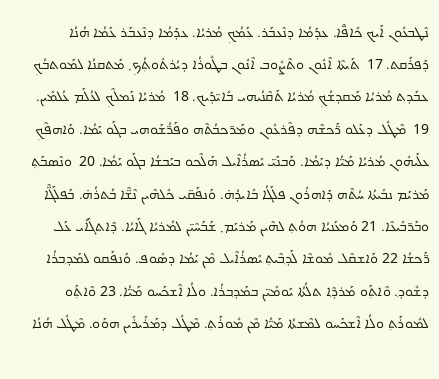ܢܶܛܒܥܽܘܢ ܐܰܝܟ ܟܺܐܦ̈ܶܐ. ܥܕܰܡܳܐ ܕܢܶܥܒܰܪ. ܥܰܡܳܟ݂ ܡܳܪܝܳܐ. ܥܕܰܡܳܐ ܕܢܶܥܒܰܪ ܥܰܡܳܐ ܗܳܢܳܐ ܕܰܦܪܰܩܬ. 17  ܬܰܝܬܶܐ ܐܶܢܽܘܢ ܘܬܶܨܽܘܒ ܐܶܢܽܘܢ ܒܛܽܘܪܳܐ ܕܝܳܪܬܽܘܬ݂ܳܟ݂܂ ܡܰܬܩܢܳܐ ܠܡܰܘܬܒܳܟ݂ ܥܒܰܕܬ ܡܳܪܝܳܐ ܡܰܩܕܫܳܟ݂ ܡܳܪܝܳܐ ܬܰܩܶܢܳܝܗܝ ܒܺܐܝ̈ܕܰܝܟ. 18  ܡܳܪܝܳܐ ܢܰܡܠܶܟ݂ ܠܥܳܠܰܡ ܥܳܠܡܺܝܢ. 19  ܡܶܛܽܠ ܕܥܰܠܘ ܖ̈ܰܟܫܶܗ ܕܦܶܪܥܽܘܢ ܘܡܰܖ̈ܟܒܳܬܶܗ ܘܦܰܖ̈ܳܫܰܘܗܝ ܒܓܰܘ ܝܰܡܳܐ. ܘܰܐܗܦܶܟ݂ ܥܠܰܝܗܽܘܢ ܡܳܪܝܳܐ ܡܰܝ̈ܳܐ ܕܝܰܡܳܐ. ܘܰܒܢܰܝ̈ ܝܺܣܪܳܐܶܝܠ ܗܰܠܶܟܘ ܒܝܰܒܫܳܐ ܒܓܰܘ ܝܰܡܳܐ. 20  ܘܢܶܣܒܰܬ݂ ܡܰܪܝܰܡ ܢܒܺܝܬܳܐ ܚܳܬܶܗ ܕܰܐܗܪܽܘܢ ܦܠܰܓܳܐ ܒܺܐܝܕܳܗ̇. ܘܰܢܦܰܩ̈ܝ ܟܽܠܗܶܝܢ ܢܶܫ̈ܶܐ ܒܳܬܪܳܗ̇. ܒܰܦܠܰܓ̈ܶܐ ܘܒܰܖ̈ܒܺܝܥܶܐ. 21 ܘܰܡܥܰܢܝܳܐ ܗܘܳܬ݂ ܠܗܶܝܢ ܡܰܪܝܰܡ܂ ܫܰܒܰܚܶܝ̈ܢ ܠܡܳܪܝܳܐ ܓܰܐܝܳܐ. ܕܶܐܬܓܰܐܺܝ ܥܰܠ ܖ̈ܰܟܫܳܐ 22 ܘܰܐܫܩܶܠ ܡܽܘܫܶܐ ܠܰܕ݂ܒܶܝܬ݂ ܝܺܣܪܳܐܶܝܠ ܡܶܢ ܝܰܡܳܐ ܕܣܽܘܦ. ܘܰܢܦܰܩܘ ܠܡܰܕ݂ܒܪܳܐ ܕܫܽܘܕ݂. ܘܶܐܬ݂ܰܘ ܡܰܪܕ݂ܶܐ ܬܠܳܬܳܐ ܝܰܘܡܺܝ̈ܢ ܒܡܰܕ݂ܒܪܳܐ. ܘܠܳܐ ܐܶܫܟܰܚܘ ܡܰܝ̈ܳܐ. 23 ܘܶܐܬ݂ܰܘ ܠܡܽܘܪܰܬ݂ ܘܠܳܐ ܐܶܫܟܰܚܘ ܠܡܶܫܬܳܐ ܡܰܝ̈ܳܐ ܡܶܢ ܡܽܘܪܰܬ݂. ܡܶܛܽܠ ܕܡܰܪܺܝܪܺܝܢ ܗܘܰܘ. ܡܶܛܽܠ ܗܳܢܳܐ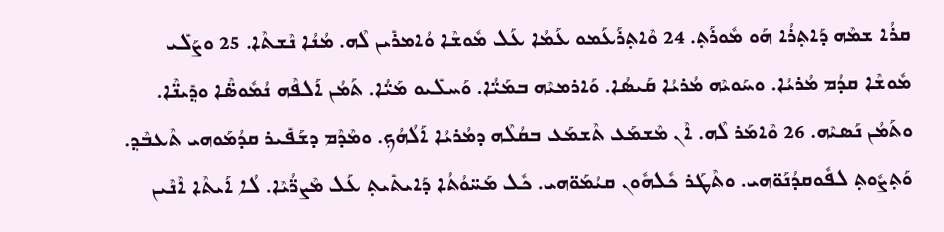ܩܪܳܐ ܫܡܶܗ ܕܰܐܬ݂ܪܳܐ ܗܰܘ ܡܽܘܪܰܬ݂. 24 ܘܶܐܬ݂ܪܰܥܰܡܘ ܥܰܡܳܐ ܥܰܠ ܡܽܘܫܶܐ ܘܳܐܡܪܺܝܢ ܠܶܗ. ܡܳܢܳܐ ܢܶܫܬܶܐ. 25 ܘܨܰܠܺܝ ܡܽܘܫܶܐ ܩܕܳܡ ܡܳܪܝܳܐ. ܘܚܰܘܝܶܗ ܡܳܪܝܳܐ ܩܰܝܣܳܐ. ܘܰܐܪܡܝܶܗ ܒܡܰܝ̈ܳܐ. ܘܰܚܠܺܝܘ ܡܰܝ̈ܳܐ. ܬܰܡܳܢ ܐܰܠܦܶܗ ܢܳܡܽܘܣ̈ܶܐ ܘܕ݂ܺܝܢ̈ܶܐ. ܘܬܰܡܳܢ ܢܰܣܝܶܗ. 26 ܘܶܐܡܰܪ ܠܶܗ. ܐܶܢ ܡܶܫܡܰܥ ܬܶܫܡܰܥ ܒܩܳܠܶܗ ܕܡܳܪܝܳܐ ܐܰܠܳܗܳܟ݂. ܘܡܶܕܶܡ ܕܫܰܦܺܝܪ ܩܕܳܡܰܘܗܝ ܬܶܥܒܶܕ݂. ܘܰܬ݂ܨܽܘܬ݂ ܠܦܽܘܩܕܳܢܰܘ̈ܗܝ. ܘܬܶܛܰܪ ܟܽܠܗܽܘܢ ܩܝܳܡܰܘ̈ܗܝ. ܟܽܠ ܡܰܚ̈ܘܳܬܳܐ ܕܰܐܝܬܺܝܬ݂ ܥܰܠ ܡܶܨܖ̈ܳܝܶܐ. ܠܳܐ ܐܰܝܬܶܐ ܐܶܢܶܝܢ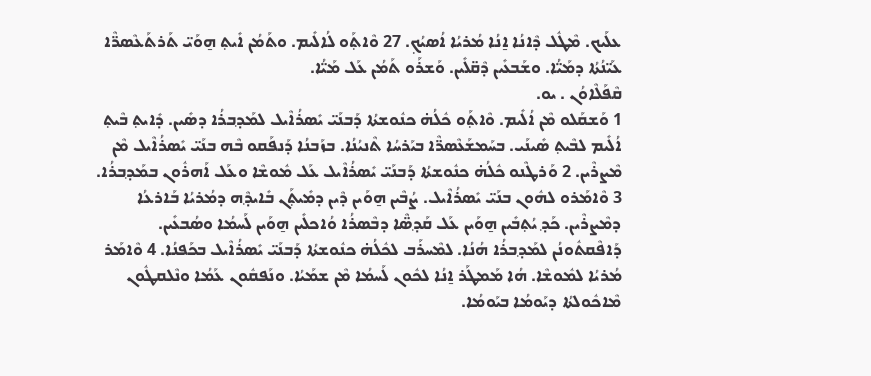ܥܠܰܝܟ. ܡܶܛܽܠ ܕܶܐܢܳܐ ܐ̱ܢܳܐ ܡܳܪܝܳܐ ܐܳܣܝܳܟ݂. 27 ܘܶܐܬ݂ܰܘ ܠܳܐܠܺܝܡ. ܘܬܰܡܳܢ ܐܺܝܬ݂ ܗ̱ܘܰܝ̈ ܬܰܪܬܰܥܶܣܖ̈ܶܐ ܥܰܝ̈ܢܳܬܳܐ ܕܡܰܝ̈ܳܐ. ܘܫܰܒܥܺܝܢ ܕܶܩ̈ܠܺܝܢ. ܘܰܫܪܰܘ ܬܰܡܳܢ ܥܰܠ ܡܰܝ̈ܳܐ.
ܩܶܦܰܠܶܐܘܳܢ . ܝܘ.
1 ܘܰܫܩܰܠܘ ܡܶܢ ܐܳܠܺܝܡ. ܘܶܐܬ݂ܰܘ ܟܽܠܳܗ̇ ܟܢܽܘܫܬܳܐ ܕܰܒܢܰܝ̈ ܝܺܣܪܳܐܶܝܠ ܠܡܰܕ݂ܒܪܳܐ ܕܣܺܝܢ. ܕܺܐܝܬ݂ ܒܶܝܬ݂ ܐܳܠܺܝܡ ܠܒܶܝܬ݂ ܣܺܝܢܰܝ. ܒܚܰܡܫܰܥܶܣܖ̈ܶܐ ܒܝܰܪܚܳܐ ܬܶܢܝܳܢܳܐ. ܒܙܰܒܢܳܐ ܕܰܢܦܰܩܘ ܒܶܗ ܒܢܰܝ̈ ܝܺܣܪܳܐܶܝܠ ܡܶܢ ܡܶܨܪܶܝܢ. 2 ܘܰܪܛܶܢܘ ܟܽܠܳܗ̇ ܟܢܽܘܫܬܳܐ ܕܰܒܢܰܝ̈ ܝܺܣܪܳܐܶܝܠ ܥܰܠ ܡܽܘܫܶܐ ܘܥܰܠ ܐܰܗܪܽܘܢ ܒܡܰܕ݂ܒܪܳܐ. 3 ܘܶܐܡܰܪܘ ܠܗܽܘܢ ܒܢܰܝ̈ ܝܺܣܪܳܐܶܝܠ. ܨܳܒܶܝܢ ܗ̱ܘܰܝܢ ܕܶܝܢ ܕܡܺܝܬ݂ܰܢ ܒܺܐܝܕ݂ܶܗ ܕܡܳܪܝܳܐ ܒܰܐܪܥܳܐ ܕܡܶܨܪܶܝܢ. ܟܰܕ݂ ܝܳܬ݂ܒܺܝܢ ܗ̱ܘܰܝܢ ܥܰܠ ܩܰܕ݂ܣ̈ܶܐ ܕܒܶܣܪܳܐ ܘܳܐܟܠܺܝܢ ܗ̱ܘܰܝܢ ܠܰܚܡܳܐ ܘܣܳܒܥܺܝܢ. ܕܰܐܦܶܩܬܽܘܢܳܢ ܠܡܰܕ݂ܒܪܳܐ ܗܳܢܳܐ. ܠܡܶܚܪܰܒ ܠܟܽܠܳܗ̇ ܟܢܽܘܫܬܳܐ ܕܰܒܢܰܝ̈ ܝܺܣܪܳܐܶܝܠ ܒܟܰܦܢܳܐ. 4 ܘܶܐܡܰܪ ܡܳܪܝܳܐ ܠܡܽܘܫܶܐ. ܗܳܐ ܡܰܡܛܰܪ ܐ̱ܢܳܐ ܠܟܽܘܢ ܠܰܚܡܳܐ ܡܶܢ ܫܡܰܝܳܐ. ܘܢܰܦܩܽܘܢ ܥܰܡܳܐ ܘܢܶܠܩܛܽܘܢ ܡܶܐܟܽܘܠܬܳܐ ܕܝܰܘܡܳܐ ܒܝܰܘܡܳܐ.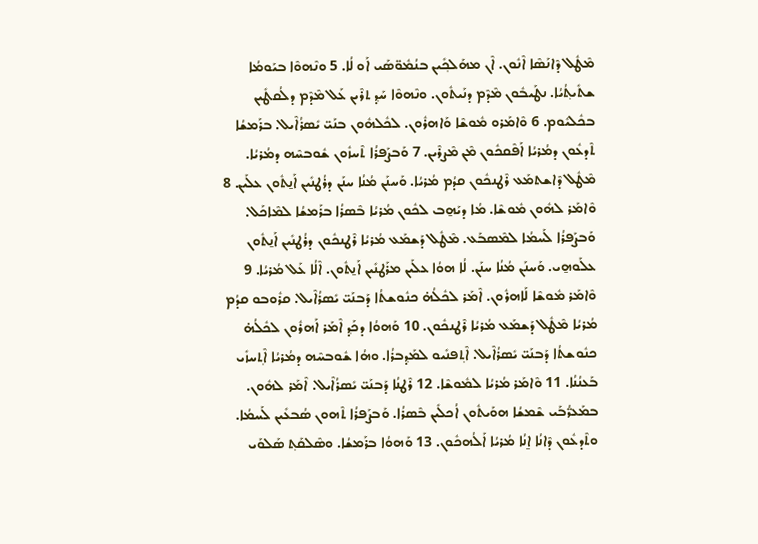ܡܶܛܽܠ ܕܶܐܢܰܣܶܐ ܐܶܢܽܘܢ. ܐܶܢ ܡܗܰܠܟ݂ܺܝܢ ܒܢܳܡܽܘ̈ܣܰܝ ܐܰܘ ܠܳܐ. 5 ܘܢܶܗܘܶܐ ܒܝܰܘܡܳܐ ܫܬܺܝܬ݂ܳܝܳܐ. ܢܛܰܝܒܽܘܢ ܡܶܕܶܡ ܕܢܰܝܬܽܘܢ. ܘܢܶܗܘܶܐ ܚܰܕ݂ ܬܪܶܝܢ ܥܰܠ ܡܶܕܶܡ ܕܠܳܩܛܺܝܢ ܒܟܽܠܝܽܘܡ. 6 ܘܶܐܡܰܪܘ ܡܽܘܫܶܐ ܘܰܐܗܪܽܘܢ. ܠܟܽܠܗܽܘܢ ܒܢܰܝ̈ ܝܺܣܪܳܐܶܝܠ. ܒܪܰܡܫܳܐ ܬܶܕܥܽܘܢ ܕܡܳܪܝܳܐ ܐܰܦܶܩܟܽܘܢ ܡܶܢ ܡܶܨܪܶܝܢ. 7 ܘܰܒܨܰܦܪܳܐ ܬܶܚܙܽܘܢ ܫܽܘܒܚܶܗ ܕܡܳܪܝܳܐ. ܡܶܛܽܠ ܕܶܐܫܬܡܰܥ ܪܶܛܢܟܽܘܢ ܩܕܳܡ ܡܳܪܝܳܐ. ܘܰܚܢܰܢ ܡܳܢܳܐ ܚܢܰܢ ܕܪܳܛܢܺܝܢ ܐܰܢ̱ܬܽܘܢ ܥܠܰܝܢ. 8 ܘܶܐܡܰܪ ܠܗܽܘܢ ܡܽܘܫܶܐ. ܡܳܐ ܕܝܰܗ̱ܒ ܠܟܽܘܢ ܡܳܪܝܳܐ ܒܶܣܪܳܐ ܒܪܰܡܫܳܐ ܠܡܶܐܟܰܠ. ܘܰܒܨܰܦܪܳܐ ܠܰܚܡܳܐ ܠܡܶܣܒܰܥ. ܡܶܛܽܠ ܕܰܫܡܰܥ ܡܳܪܝܳܐ ܪܶܛܢܟܽܘܢ ܕܪܳܛܢܺܝܢ ܐܰܢ̱ܬܽܘܢ ܥܠܰܘܗ̱ܝ. ܘܰܚܢܰܢ ܡܳܢܳܐ ܚܢܰܢ. ܠܳܐ ܗܘܳܐ ܥܠܰܝܢ ܡܪܰܛܢܺܝܢ ܐܰܢ̱ܬܽܘܢ. ܐܶܠܳܐ ܥܰܠ ܡܳܪܝܳܐ. 9 ܘܶܐܡܰܪ ܡܽܘܫܶܐ ܠܰܐܗܪܽܘܢ. ܐܶܡܰܪ ܠܟܽܠܳܗ̇ ܟܢܽܘܫܬܳܐ ܕܰܒܢܰܝ̈ ܝܺܣܪܳܐܶܝܠ. ܩܪܽܘܒܘ ܩܕܳܡ ܡܳܪܝܳܐ ܡܶܛܽܠ ܕܰܫܡܰܥ ܡܳܪܝܳܐ ܪܶܛܢܟܽܘܢ. 10 ܘܰܗܘܳܐ ܕܟܰܕ݂ ܐܶܡܰܪ ܐܰܗܪܽܘܢ ܠܟܽܠܳܗ̇ ܟܢܽܘܫܬܳܐ ܕܰܒܢܰܝ̈ ܝܺܣܪܳܐܶܝܠ. ܐܶܬ݂ܦܢܺܝܘ ܠܡܰܕ݂ܒܪܳܐ. ܘܗܳܐ ܫܽܘܒܚܶܗ ܕܡܳܪܝܳܐ ܐܶܬ݂ܚܙܺܝ ܒܰܥܢܳܢܳܐ. 11 ܘܶܐܡܰܪ ܡܳܪܝܳܐ ܠܡܽܘܫܶܐ. 12 ܪܶܛܢܳܐ ܕܰܒܢܰܝ̈ ܝܺܣܪܳܐܶܝܠ. ܐܶܡܰܪ ܠܗܽܘܢ. ܒܡܰܥܖ̈ܳܒܰܝ ܫܶܡܫܳܐ ܗܘܰܝܬܽܘܢ ܐܳܟܠܺܝܢ ܒܶܣܪܳܐ. ܘܰܒܨܰܦܪܳܐ ܬܶܗܘܢ ܣܳܒܥܺܝܢ ܠܰܚܡܳܐ. ܘܬܶܕܥܽܘܢ ܕܶܐܢܳܐ ܐ̱ܢܳܐ ܡܳܪܝܳܐ ܐܰܠܳܗܟܽܘܢ. 13 ܘܰܗܘܳܐ ܒܪܰܡܫܳܐ. ܘܣܶܠܩܰܬ݂ ܣܰܠܘܰܝ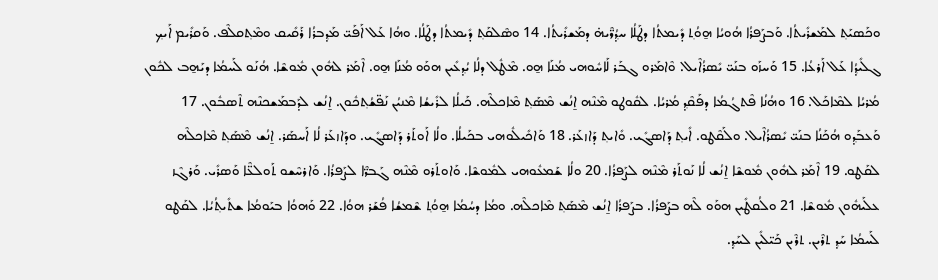ܘܟܰܣܝܰܬ݂ ܠܡܰܫܪܺܝܬܳܐ. ܘܰܒܨܰܦܪܳܐ ܗܳܘܝܳܐ ܗ̱ܘܳܬ݂ ܕܺܝܡܬܳܐ ܕܛܰܠܳܐ ܚܕ݂ܳܖ̈ܶܝܗ̇ ܕܡܰܫܪܺܝܬܳܐ. 14 ܘܣܶܠܩܰܬ݂ ܕܺܝܡܬܳܐ ܕܛܰܠܳܐ. ܘܗܳܐ ܥܰܠ ܐܰܦܰܝ̈ ܡܰܕ݂ܒܪܳܐ ܪܰܩܺܝܩ ܘܡܶܬ݂ܩܠܶܦ. ܘܰܩܪܺܝܡ ܐܰܝܟ݂ ܓܠܺܝܕ݂ܳܐ ܥܰܠ ܐܰܪܥܳܐ. 15 ܘܰܚܙܰܘ ܒܢܰܝ̈ ܝܺܣܪܳܐܶܝܠ. ܘܶܐܡܰܪܘ ܓܒܰܪ ܠܰܐܚܽܘܗܝ ܡܳܢܰܐ ܗ̱ܘ. ܡܶܛܽܠ ܕܠܳܐ ܝܳܕ݂ܥܺܝܢ ܗܘܰܘ ܡܳܢܰܐ ܗ̱ܘ. ܐܶܡܰܪ ܠܗܽܘܢ ܡܽܘܫܶܐ. ܗܳܢܰܘ ܠܰܚܡܳܐ ܕܝܰܗ̱ܒ ܠܟܽܘܢ ܡܳܪܝܳܐ ܠܡܶܐܟܰܠ. 16 ܘܗܳܢܳܐ ܦܶܬܓܳܡܳܐ ܕܦܰܩܶܕ݂ ܡܳܪܝܳܐ. ܠܩܽܘܛܘ ܡܶܢܶܗ ܐ̱ܢܳܫ ܡܶܣܰܬ݂ ܡܶܐܟܠܶܗ. ܟܰܝܠܳܐ ܠܪܺܝܫܳܐ ܡܶܢܝܳܢ ܢܰܦ̈ܫܳܬ݂ܟܽܘܢ. ܐ̱ܢܳܫ ܠܕܰܒܡܰܫܟܢܶܗ ܬܶܣܒܽܘܢ. 17 ܘܰܥܒܰܕ݂ܘ ܗܳܟܰܢܳܐ ܒܢܰܝ̈ ܝܺܣܪܳܐܶܝܠ. ܘܠܰܩܶܛܘ. ܐܺܝܬ݂ ܕܰܐܣܓܺܝ. ܘܺܐܝܬ݂ ܕܰܐܙܥܰܪ. 18 ܘܰܐܟܺܝܠܽܘܗܝ ܒܟܰܝܠܳܐ. ܘܠܳܐ ܐܰܘܬܰܪ ܕܰܐܣܓܺܝ. ܘܕܰܐܙܥܰܪ ܠܳܐ ܐܰܚܣܰܪ. ܐ̱ܢܳܫ ܡܶܣܰܬ݂ ܡܶܐܟܠܶܗ ܠܩܰܛܘ. 19 ܐܶܡܰܪ ܠܗܽܘܢ ܡܽܘܫܶܐ ܐ̱ܢܳܫ ܠܳܐ ܢܰܘܬܰܪ ܡܶܢܶܗ ܠܨܰܦܪܳܐ. 20 ܘܠܳܐ ܫܰܡܥܽܘܗܝ ܠܡܽܘܫܶܐ. ܘܰܐܘܬܰܪܘ ܡܶܢܶܗ ܓܰܒܖ̈ܶܐ ܠܨܰܦܪܳܐ. ܘܰܐܪܚܶܫܘ ܬܰܘܠܥ̈ܶܐ ܘܰܣܪܺܝ. ܘܰܪܓܶܙ ܥܠܰܝܗܽܘܢ ܡܽܘܫܶܐ. 21 ܘܠܳܩܛܺܝܢ ܗܘܰܘ ܠܶܗ ܒܨܰܦܪܳܐ. ܒܨܰܦܪܳܐ ܐ̱ܢܳܫ ܡܶܣܰܬ݂ ܡܶܐܟܠܶܗ. ܘܡܳܐ ܕܚܳܡܳܐ ܗ̱ܘܳܬ݂ ܫܶܡܫܳܐ ܦܳܫܰܪ ܗܘܳܐ. 22 ܘܰܗܘܳܐ ܒܝܰܘܡܳܐ ܫܬܺܝܬ݂ܳܝܳܐ. ܠܩܰܛܘ ܠܰܚܡܳܐ ܚܰܕ݂ ܬܪܶܝܢ. ܬܪܶܝܢ ܟܰܝ̈ܠܺܝܢ ܠܚܰܕ݂.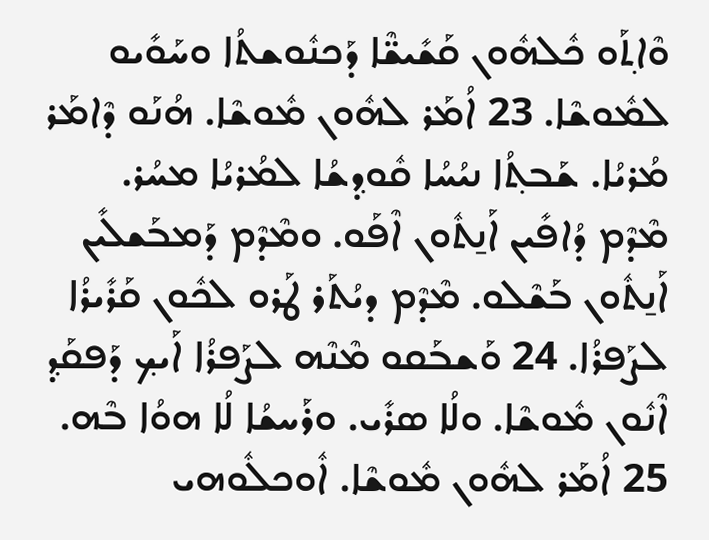ܘܶܐܬ݂ܰܘ ܟܽܠܗܽܘܢ ܩܰܫܺܝܫ̈ܶܐ ܕܰܟܢܽܘܫܬܳܐ ܘܚܰܘܺܝܘ ܠܡܽܘܫܶܐ. 23 ܐܳܡܰܪ ܠܗܽܘܢ ܡܽܘܫܶܐ. ܗܳܢܰܘ ܕܶܐܡܰܪ ܡܳܪܝܳܐ. ܫܰܒܬ݂ܳܐ ܢܝܳܚܳܐ ܩܽܘܕ݂ܫܳܐ ܠܡܳܪܝܳܐ ܡܚܳܪ. ܡܶܕܶܡ ܕܳܐܦܺܝܢ ܐܰܢ̱ܬܽܘܢ ܐܶܦܰܘ. ܘܡܶܕܶܡ ܕܰܡܒܰܫܠܺܝܢ ܐܰܢ̱ܬܽܘܢ ܒܰܫܶܠܘ. ܡܶܕܶܡ ܕܝܳܬܰܪ ܛܰܪܘ ܠܟܽܘܢ ܩܰܪܺܝܪܳܐ ܠܨܰܦܪܳܐ. 24 ܘܰܫܒܰܩܘ ܡܶܢܶܗ ܠܨܰܦܪܳܐ ܐܰܝܟ݂ ܕܰܦܩܰܕ݂ ܐܶܢܽܘܢ ܡܽܘܫܶܐ. ܘܠܳܐ ܣܪܺܝ. ܘܪܰܚܫܳܐ ܠܳܐ ܗܘܳܐ ܒܶܗ. 25 ܐܳܡܰܪ ܠܗܽܘܢ ܡܽܘܫܶܐ. ܐܽܘܟܠܽܘܗܝ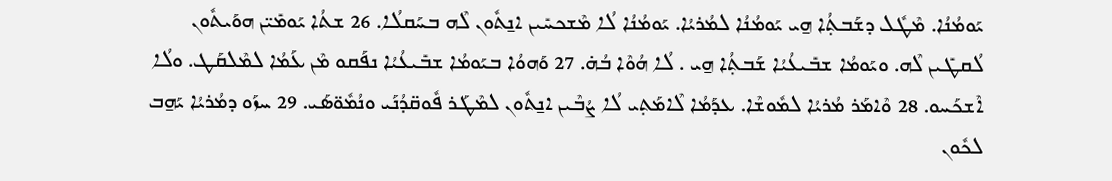ܝܰܘܡܳܢܳܐ. ܡܶܛܽܠ ܕܫܰܒܬ݂ܳܐ ܗ̱ܝ ܝܰܘܡܳܢܳܐ ܠܡܳܪܝܳܐ. ܝܰܘܡܳܢܳܐ ܠܳܐ ܡܶܫܟܚܺܝܢ ܐܢ̱ܬܽܘܢ ܠܶܗ ܒܚܰܩܠܳܐ. 26 ܫܬܳܐ ܝܰܘܡܺܝ̈ܢ ܗܘܰܝܬܽܘܢ ܠܳܩܛܺܝܢ ܠܶܗ. ܘܝܰܘܡܳܐ ܫܒܺܝܥܳܝܳܐ ܫܰܒܬ݂ܳܐ ܗ̱ܝ . ܠܳܐ ܗܳܘܶܐ ܒܳܗ̇. 27 ܘܰܗܘܳܐ ܒܝܰܘܡܳܐ ܫܒܺܝܥܳܝܳܐ ܢܦܰܩܘ ܡܶܢ ܥܰܡܳܐ ܠܡܶܠܩܰܛ. ܘܠܳܐ ܐܶܫܟܰܚܘ. 28 ܘܶܐܡܰܪ ܡܳܪܝܳܐ ܠܡܽܘܫܶܐ. ܥܕܰܡܳܐ ܠܶܐܡܰܬ݂ܝ ܠܳܐ ܨܳܒܶܝܢ ܐܢ̱ܬܽܘܢ ܠܡܶܛܰܪ ܦܽܘܩ̈ܕܳܢܰܝ ܘܢܳܡܽܘ̈ܣܰܝ. 29 ܚܙܰܘ ܕܡܳܪܝܳܐ ܝܰܗ̱ܒ ܠܟܽܘܢ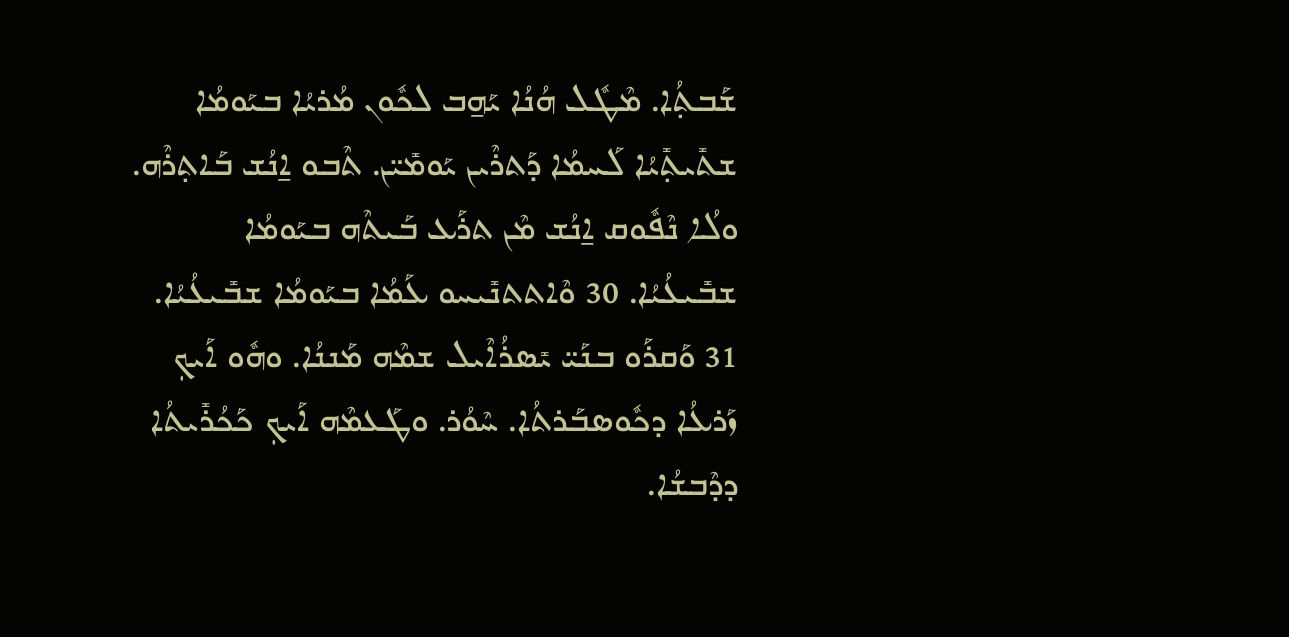ܫܰܒܬ݂ܳܐ. ܡܶܛܽܠ ܗܳܢܳܐ ܝܰܗ̱ܒ ܠܟܽܘܢ ܡܳܪܝܳܐ ܒܝܰܘܡܳܐ ܫܬܺܝܬ݂ܺܝܳܐ ܠܰܚܡܳܐ ܕܰܬܪܶܝܢ ܝܰܘܡܺܝ̈ܢ. ܬܶܒܘ ܐ̱ܢܳܫ ܒܰܐܬ݂ܪܶܗ. ܘܠܳܐ ܢܶܦܽܘܩ ܐ̱ܢܳܫ ܡܶܢ ܬܪܰܥ ܒܰܝܬܶܗ ܒܝܰܘܡܳܐ ܫܒܺܝܥܳܝܳܐ. 30 ܘܶܐܬܬܢܺܝܚܘ ܥܰܡܳܐ ܒܝܰܘܡܳܐ ܫܒܺܝܥܳܝܳܐ. 31 ܘܰܩܪܰܘ ܒܢܰܝ̈ ܝܺܣܪܳܐܶܝܠ ܫܡܶܗ ܡܰܢܢܳܐ. ܘܗܽܘ ܐܰܝܟ݂ ܙܰܪܥܳܐ ܕܟܽܘܣܒܰܪܬܳܐ. ܚܶܘܳܪ. ܘܛܰܥܡܶܗ ܐܰܝܟ݂ ܟܰܟܳܪܺܝܬܳܐ ܕܕܶܒܫܳܐ.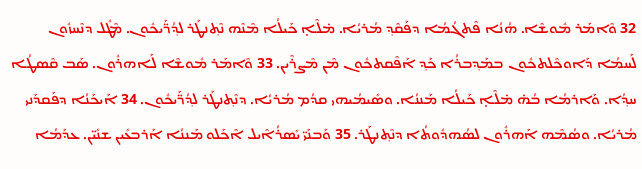32 ܘܶܐܡܰܪ ܡܽܘܫܶܐ. ܗܳܢܳܐ ܦܶܬܓܳܡܳܐ ܕܦܰܩܶܕ݂ ܡܳܪܝܳܐ. ܡ̇ܠܶܐ̣ ܟܰܝܠܳܐ ܡܶܢܶܗ ܢܶܬ݂ܢܛܰܪ ܠܕ݂ܳܖ̈ܰܝܟܽܘܢ. ܡܶܛܽܠ ܕܢܶܚܙܽܘܢ ܠܰܚܡܳܐ ܕܰܐܘܟܶܠܬܟܽܘܢ ܒܡܰܕ݂ܒܪܳܐ ܟܰܕ݂ ܐܰܦܶܩܬܟܽܘܢ ܡܶܢ ܡܶܨܪܶܝܢ. 33 ܘܶܐܡܰܪ ܡܽܘܫܶܐ ܠܰܐܗܪܽܘܢ. ܣܰܒ ܩܶܣܛܳܐ ܚܕ݂ܳܐ. ܘܰܐܪܡܳܐ ܒܳܗ̇ ܡ̇ܠܶܐ̣ ܟܰܝܠܳܐ ܡܰܢܢܳܐ. ܘܣܺܝܡܳܝܗܝ ܩܕܳܡ ܡܳܪܝܳܐ. ܕܢܶܬ݂ܢܛܰܪ ܠܕ݂ܳܖ̈ܰܝܟܽܘܢ. 34 ܐܰܝܟܰܢܳܐ ܕܦܰܩܕܰܢܝ ܡܳܪܝܳܐ. ܘܣܳܡܶܗ ܐܰܗܪܽܘܢ ܠܣܳܗܕܽܘܬܳܐ ܕܢܶܬ݂ܢܛܰܪ. 35 ܘܰܒܢܰܝ̈ ܝܺܣܪܳܐܶܝܠ ܐܶܟܰܠܘ ܡܰܢܢܳܐ ܐܰܪܒܥܺܝܢ ܫܢܺܝ̈ܢ. ܥܕܰܡܳܐ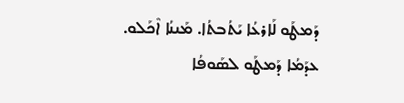ܕܰܡܛܰܘ ܠܰܐܪܥܳܐ ܝܰܬܳܒܬܳܐ. ܡܰܢܢܳܐ ܐܶܟܰܠܘ. ܥܕܰܡܳܐ ܕܰܡܛܰܘ ܠܣܰܘܦܳܐ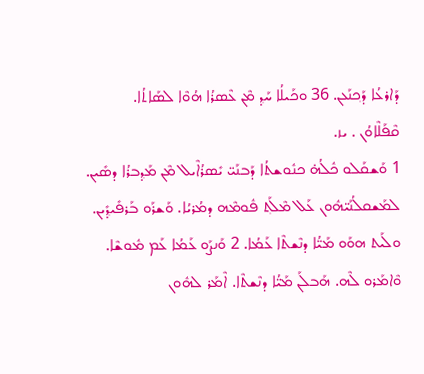ܕܰܐܪܥܳܐ ܕܰܟ݂ܢܰܥܢ. 36 ܘܟܰܝܠܳܐ ܚܰܕ݂ ܡܶܢ ܥܶܣܪܳܐ ܗܳܘܶܐ ܠܣܰܐܬܳܐ.
ܩܶܦܰܠܶܐܘܳܢ . ܝܙ.
1 ܘܰܫܩܰܠܘ ܟܽܠܳܗ̇ ܟܢܽܘܫܬܳܐ ܕܰܒܢܰܝ̈ ܝܺܣܪܳܐܶܝܠ ܡܶܢ ܡܰܕ݂ܒܪܳܐ ܕܣܺܝܢ. ܠܡܰܫܩܠܳܢܰܝ̈ܗܽܘܢ ܥܰܠ ܡܶܠܰܬ݂ ܦܽܘܡܶܗ ܕܡܳܪܝܳܐ. ܘܰܫܪܰܘ ܒܰܪܦܺܝܕ݂ܺܝܢ. ܘܠܰܝܬ ܗܘܰܘ ܡܰܝ̈ܳܐ ܕܢܶܫܬܶܐ ܥܰܡܳܐ. 2 ܘܰܢܨܰܘ ܥܰܡܳܐ ܥܰܡ ܡܽܘܫܶܐ. ܘܶܐܡܰܪܘ ܠܶܗ. ܗܰܒܠܰܢ ܡܰܝ̈ܳܐ ܕܢܶܫܬܶܐ. ܐܶܡܰܪ ܠܗܽܘܢ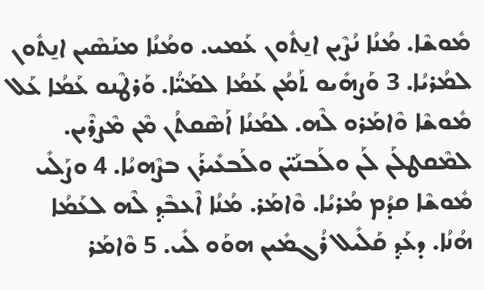ܡܽܘܫܶܐ. ܡܳܢܳܐ ܢܳܨܶܝܢ ܐܢ̱ܬܽܘܢ ܥܰܡܝ. ܘܡܳܢܳܐ ܡܢܰܣܶܝܢ ܐܢ̱ܬܽܘܢ ܠܡܳܪܝܳܐ. 3 ܘܰܨܗܺܝܘ ܬܰܡܳܢ ܥܰܡܳܐ ܠܡܰܝ̈ܳܐ. ܘܰܪܛܶܢܘ ܥܰܡܳܐ ܥܰܠ ܡܽܘܫܶܐ ܘܶܐܡܰܪܘ ܠܶܗ. ܠܡܳܢܳܐ ܐܰܣܶܩܬܳܢ ܡܶܢ ܡܶܨܪܶܝܢ. ܠܡܶܩܛܠܰܢ ܠܰܢ ܘܠܰܒܢܰܝ̈ܢ ܘܠܰܒܥܺܝܪܰܢ ܒܨܶܗܝܳܐ. 4 ܘܨܰܠܺܝ ܡܽܘܫܶܐ ܩܕܳܡ ܡܳܪܝܳܐ. ܘܶܐܡܰܪ. ܡܳܢܳܐ ܐܶܥܒܶܕ݂ ܠܶܗ ܠܥܰܡܳܐ ܗܳܢܳܐ. ܕܥܰܕ݂ ܩܰܠܺܝܠ ܪܳܓܡܺܝܢ ܗܘܰܘ ܠܺܝ. 5 ܘܶܐܡܰܪ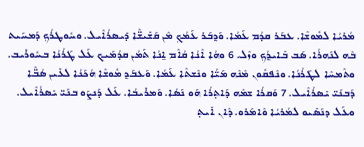ܡܳܪܝܳܐ ܠܡܽܘܫܶܐ. ܥܒܰܪ ܩܕܳܡ ܥܰܡܳܐ. ܘܰܕ݂ܒܰܪ ܥܰܡܳܟ݂ ܡܶܢ ܩܰܫܺܝܫ̈ܶܐ ܕܺܝܣܪܳܐܶܝܠ. ܘܚܽܘܛܪܳܟ݂ ܕܰܡܚܰܝܬ ܒܶܗ ܠܢܰܗܪܳܐ. ܣܰܒ ܒܺܐܝܕ݂ܳܟ݂ ܘܙܶܠ. 6 ܘܗܳܐ ܐܶܢܳܐ ܩܳܐܶܡ ܐ̱ܢܳܐ ܬܰܡܳܢ ܩܕܳܡܰܝܟ ܥܰܠ ܛܰܪܳܢܳܐ ܒܚܽܘܪܺܝܒ. ܘܬܶܡܚܶܐ ܠܛܰܪܳܢܳܐ. ܘܢܶܦܩܽܘܢ ܡܶܢܶܗ ܡܰܝ̈ܳܐ ܘܢܶܫܬܶܐ ܥܰܡܳܐ. ܘܰܥܒܰܕ݂ ܡܽܘܫܶܐ ܗܳܟܰܢܳܐ ܠܥܺܝܢ ܣܳܒ̈ܶܐ ܕܰܒܢܰܝ̈ ܝܺܣܪܳܐܶܝܠ. 7 ܘܰܩܪܳܐ ܫܡܶܗ ܕܰܐܬ݂ܪܳܐ ܗܰܘ ܢܰܣܳܐ. ܘܰܡܪܺܝܒܳܐ. ܥܰܠ ܕܰܢܨܰܘ ܒܢܰܝ̈ ܝܺܣܪܳܐܶܝܠ. ܘܥܰܠ ܕܢܰܣܺܝܘ ܠܡܳܪܝܳܐ ܘܶܐܡܰܪܘ. ܕܶܐܢ ܐܺܝܬ݂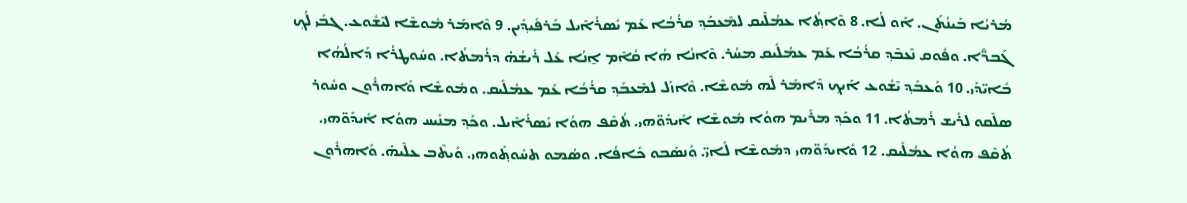ܡܳܪܝܳܐ ܒܰܝܢܳܬܰܢ. ܐܰܘ ܠܳܐ. 8 ܘܶܐܬ݂ܳܐ ܥܡܳܠܶܝܩ ܠܡܶܥܒܰܕ݂ ܩܪܳܒܳܐ ܥܰܡ ܝܺܣܪܳܐܶܝܠ ܒܰܪܦܺܝܕ݂ܺܝܢ. 9 ܘܶܐܡܰܪ ܡܽܘܫܶܐ ܠܝܶܫܽܘܥ. ܓܒܺܝ ܠܳܟ݂ ܓܰܒܖ̈ܶܐ. ܘܦܽܘܩ ܢܶܥܒܶܕ݂ ܩܪܳܒܳܐ ܥܰܡ ܥܡܳܠܺܝܩ ܡܚܳܪ. ܘܶܐܢܳܐ ܗܳܐ ܩܳܐܶܡ ܐ̱ܢܳܐ ܥܰܠ ܪܺܝܫܳܗ̇ ܕܪܳܡܬܳܐ. ܘܚܽܘܛܪܳܐ ܕܰܐ‌ܠܳܗܳܐ ܒܺܐܝ̈ܕܰܝ. 10 ܘܰܥܒܰܕ݂ ܝܶܫܽܘܥ ܐܰܝܟ݂ ܕܶܐܡܰܪ ܠܶܗ ܡܽܘܫܶܐ. ܘܶܐܙܰܠ ܠܡܶܥܒܰܕ݂ ܩܪܳܒܳܐ ܥܰܡ ܥܡܳܠܺܝܩ. ܘܡܽܘܫܶܐ ܘܰܐܗܪܽܘܢ ܘܚܽܘܪ ܣܠܶܩܘ ܠܪܺܝܫ ܪܳܡܬܳܐ. 11 ܘܟܰܕ݂ ܡܪܺܝܡ ܗܘܳܐ ܡܽܘܫܶܐ ܐܺܝܕܰܘ̈ܗܝ. ܬܳܩܶܦ ܗܘܳܐ ܝܺܣܪܳܐܶܝܠ. ܘܟܰܕ݂ ܡܢܺܝܚ ܗܘܳܐ ܐܺܝܕܰܘ̈ܗܝ. ܬܳܩܶܦ ܗܘܳܐ ܥܡܳܠܺܝܩ. 12 ܘܺܐܝܕܰܘ̈ܗܝ ܕܡܽܘܫܶܐ ܠܺܐܝ̈. ܘܰܢܣܰܒܘ ܟܺܐܦܳܐ. ܘܣܳܡܘ ܬܚܽܘܬ݂ܰܘܗܝ. ܘܺܝܬܶܒ ܥܠܶܝܗ̇. ܘܰܐܗܪܽܘܢ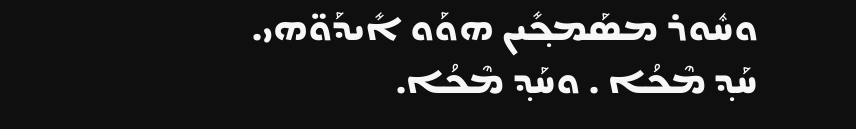ܘܚܽܘܪ ܡܣܰܡܟ݂ܺܝܢ ܗܘܰܘ ܐܺܝܕܰܘ̈ܗܝ. ܚܰܕ݂ ܡܶܟܳܐ . ܘܚܰܕ݂ ܡܶܟܳܐ.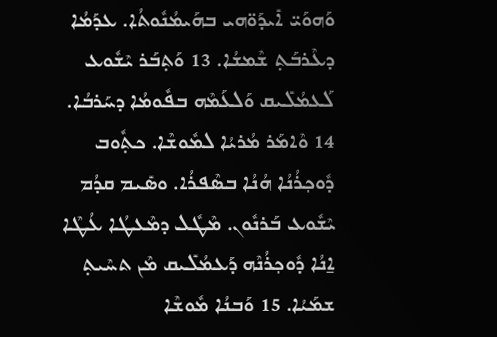ܘܰܗܘܰܝ̈ ܐܺܝܕܰܘ̈ܗܝ ܒܗܰܝܡܳܢܽܘܬܳܐ. ܥܕܰܡܳܐ ܕܥܶܪܒܰܬ݂ ܫܶܡܫܳܐ. 13 ܘܰܬ݂ܒܰܪ ܝܶܫܽܘܥ ܠܰܥܡܳܠܺܝܩ ܘܰܠܥܰܡܶܗ ܒܦܽܘܡܳܐ ܕܚܰܪܒܳܐ. 14 ܘܶܐܡܰܪ ܡܳܪܝܳܐ ܠܡܽܘܫܶܐ. ܟܬ݂ܽܘܒ ܕܽܘܟ݂ܪܳܢܳܐ ܗܳܢܳܐ ܒܣܶܦܪܳܐ. ܘܣܺܝܡ ܩܕܳܡ ܝܶܫܽܘܥ ܒܰܪܢܽܘܢ. ܡܶܛܽܠ ܕܡܶܥܛܳܐ ܥܳܛܶܐ ܐ̱ܢܳܐ ܕܽܘܟ݂ܪܳܢܶܗ ܕܰܥܡܳܠܺܝܩ ܡܶܢ ܬܚܶܝܬ݂ ܫܡܰܝܳܐ. 15 ܘܰܒܢܳܐ ܡܽܘܫܶܐ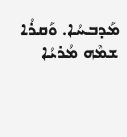ܡܰܕܒܚܳܐ. ܘܰܩܪܳܐ ܫܡܶܗ ܡܳܪܝܳܐ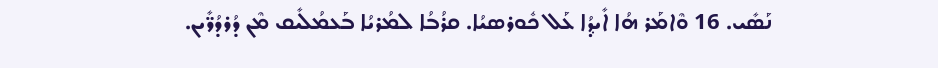ܢܰܣܺܝ. 16 ܘܶܐܡܰܪ ܗܳܐ ܐܺܝܕ݂ܳܐ ܥܰܠ ܟܽܘܪܣܝܳܐ. ܩܪܳܒܳܐ ܠܡܳܪܝܳܐ ܒܰܥܡܳܠܺܝܩ ܡܶܢ ܕܳܪܕܳܖ̈ܺܝܢ.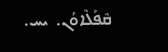ܩܶܦܰܠܶܐܘܳܢ.  ܝܚ.